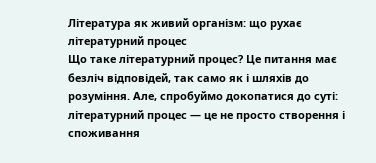Література як живий організм: що рухає літературний процес
Що таке літературний процес? Це питання має безліч відповідей, так само як і шляхів до розуміння. Але, спробуймо докопатися до суті: літературний процес — це не просто створення і споживання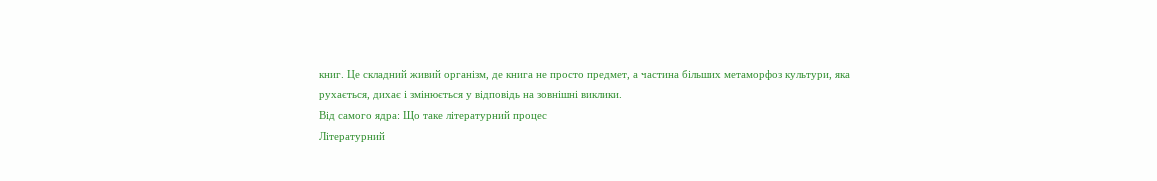книг. Це складний живий організм, де книга не просто предмет, а частина більших метаморфоз культури, яка рухається, дихає і змінюється у відповідь на зовнішні виклики.
Від самого ядра: Що таке літературний процес
Літературний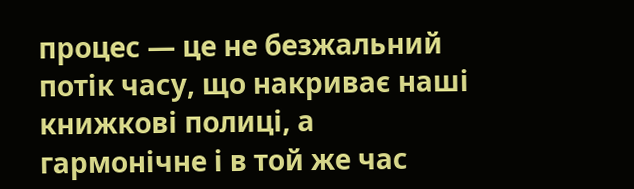процес — це не безжальний потік часу, що накриває наші книжкові полиці, а гармонічне і в той же час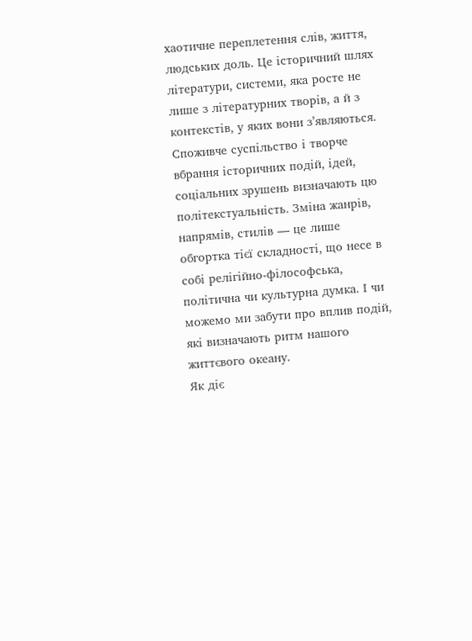хаотичне переплетення слів, життя, людських доль. Це історичний шлях літератури, системи, яка росте не лише з літературних творів, а й з контекстів, у яких вони з’являються.
Споживче суспільство і творче вбрання історичних подій, ідей, соціальних зрушень визначають цю політекстуальність. Зміна жанрів, напрямів, стилів — це лише обгортка тієї складності, що несе в собі релігійно-філософська, політична чи культурна думка. І чи можемо ми забути про вплив подій, які визначають ритм нашого життєвого океану.
Як діє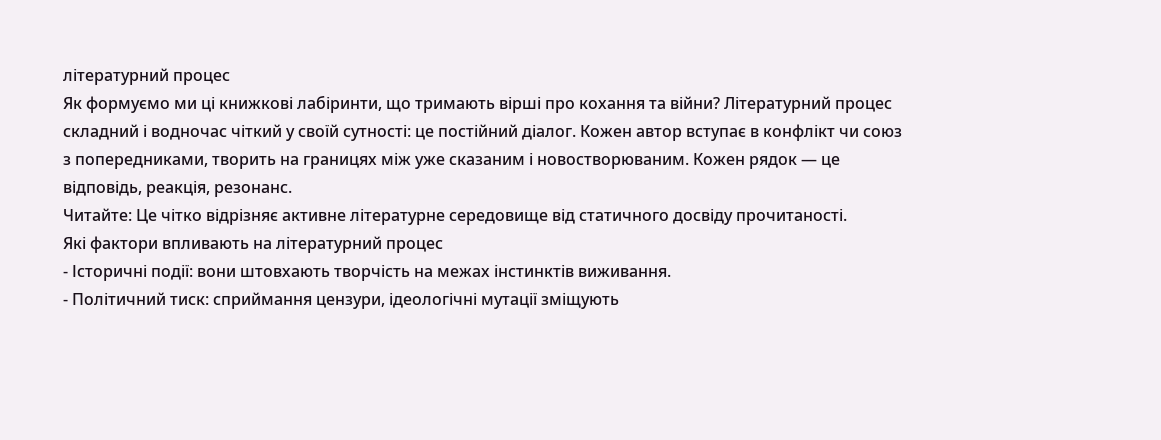літературний процес
Як формуємо ми ці книжкові лабіринти, що тримають вірші про кохання та війни? Літературний процес складний і водночас чіткий у своїй сутності: це постійний діалог. Кожен автор вступає в конфлікт чи союз з попередниками, творить на границях між уже сказаним і новостворюваним. Кожен рядок — це відповідь, реакція, резонанс.
Читайте: Це чітко відрізняє активне літературне середовище від статичного досвіду прочитаності.
Які фактори впливають на літературний процес
- Історичні події: вони штовхають творчість на межах інстинктів виживання.
- Політичний тиск: сприймання цензури, ідеологічні мутації зміщують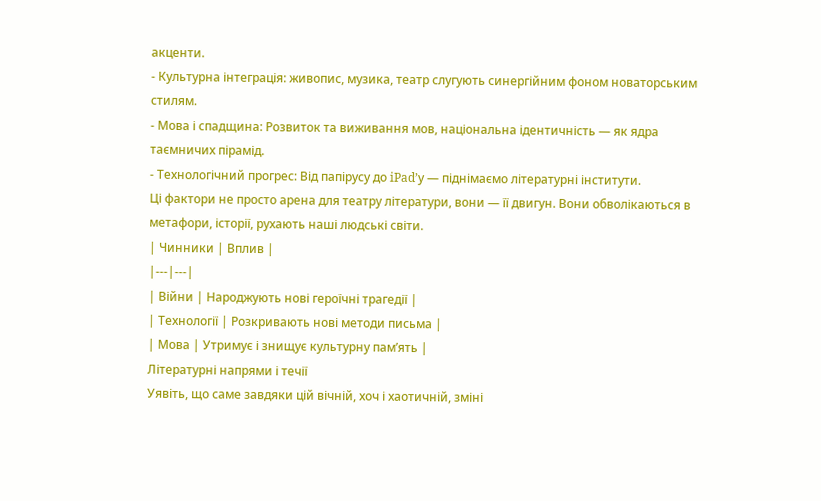акценти.
- Культурна інтеграція: живопис, музика, театр слугують синергійним фоном новаторським стилям.
- Мова і спадщина: Розвиток та виживання мов, національна ідентичність — як ядра таємничих пірамід.
- Технологічний прогрес: Від папірусу до iPad’у — піднімаємо літературні інститути.
Ці фактори не просто арена для театру літератури, вони — її двигун. Вони обволікаються в метафори, історії, рухають наші людські світи.
| Чинники | Вплив |
|---|---|
| Війни | Народжують нові героїчні трагедії |
| Технології | Розкривають нові методи письма |
| Мова | Утримує і знищує культурну пам’ять |
Літературні напрями і течії
Уявіть, що саме завдяки цій вічній, хоч і хаотичній, зміні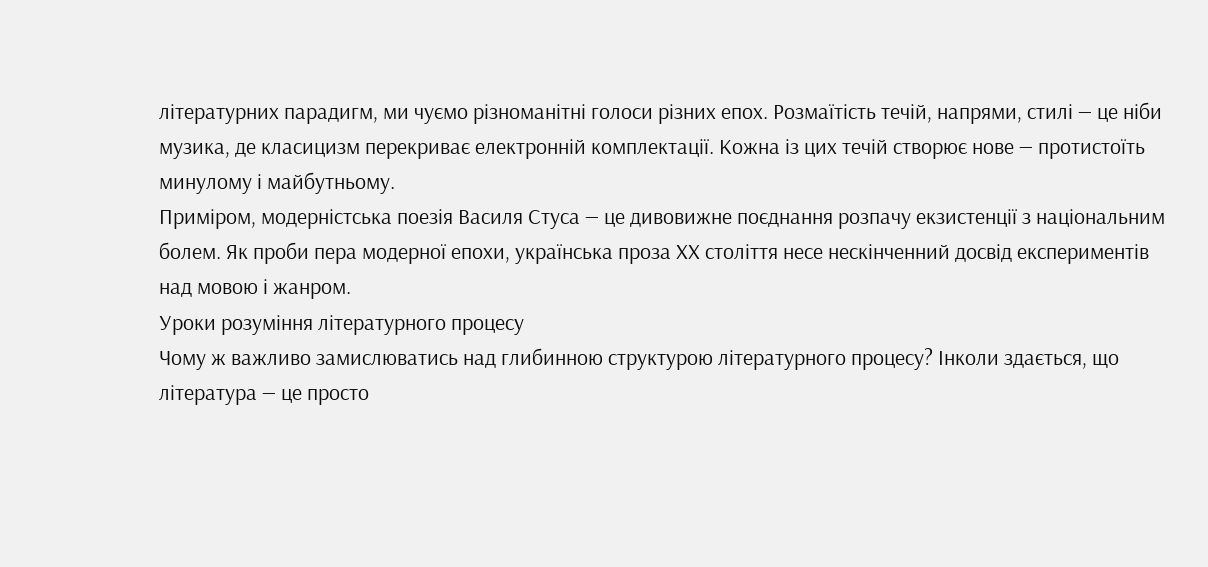літературних парадигм, ми чуємо різноманітні голоси різних епох. Розмаїтість течій, напрями, стилі — це ніби музика, де класицизм перекриває електронній комплектації. Кожна із цих течій створює нове — протистоїть минулому і майбутньому.
Приміром, модерністська поезія Василя Стуса — це дивовижне поєднання розпачу екзистенції з національним болем. Як проби пера модерної епохи, українська проза ХХ століття несе нескінченний досвід експериментів над мовою і жанром.
Уроки розуміння літературного процесу
Чому ж важливо замислюватись над глибинною структурою літературного процесу? Інколи здається, що література — це просто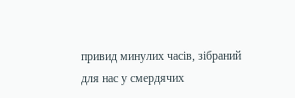привид минулих часів, зібраний для нас у смердячих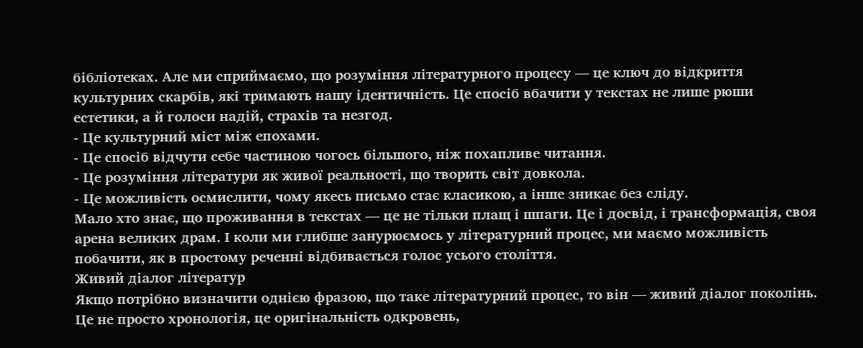бібліотеках. Але ми сприймаємо, що розуміння літературного процесу — це ключ до відкриття культурних скарбів, які тримають нашу ідентичність. Це спосіб вбачити у текстах не лише рюши естетики, а й голоси надій, страхів та незгод.
- Це культурний міст між епохами.
- Це спосіб відчути себе частиною чогось більшого, ніж похапливе читання.
- Це розуміння літератури як живої реальності, що творить світ довкола.
- Це можливість осмислити, чому якесь письмо стає класикою, а інше зникає без сліду.
Мало хто знає, що проживання в текстах — це не тільки плащ і шпаги. Це і досвід, і трансформація, своя арена великих драм. І коли ми глибше занурюємось у літературний процес, ми маємо можливість побачити, як в простому реченні відбивається голос усього століття.
Живий діалог літератур
Якщо потрібно визначити однією фразою, що таке літературний процес, то він — живий діалог поколінь. Це не просто хронологія, це оригінальність одкровень,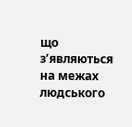що з’являються на межах людського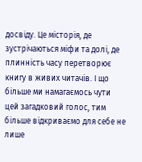досвіду. Це місторія, де зустрічаються міфи та долі, де плинність часу перетворює книгу в живих читачів. І що більше ми намагаємось чути цей загадковий голос, тим більше відкриваємо для себе не лише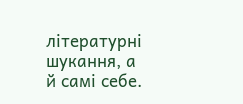літературні шукання, а й самі себе.